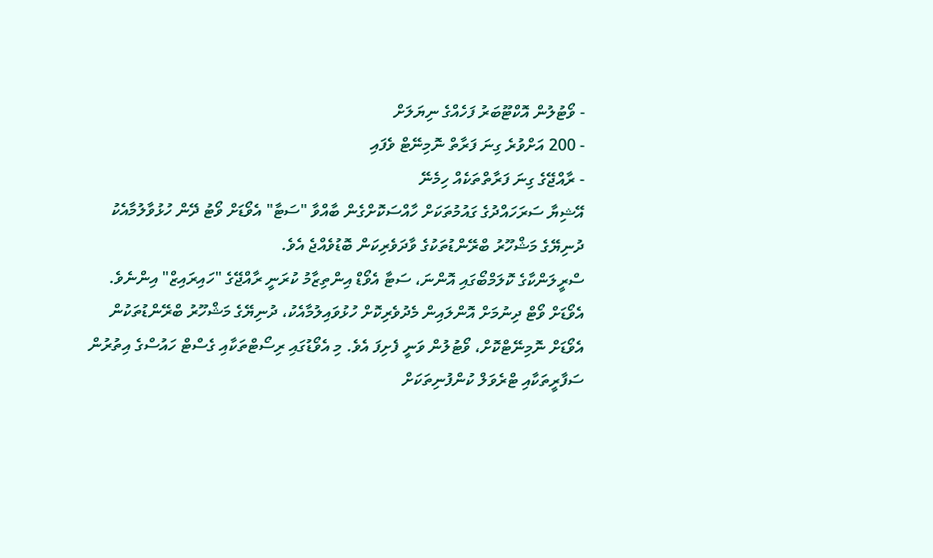- ވޯޓުލުން އޮކްޓޫބަރު ފަހެއްގެ ނިޔަލަށް
- 200 އަށްވުރެ ގިނަ ފަރާތް ނޮމިނޭޓް ވެފައި
- ރާއްޖޭގެ ގިނަ ފަރާތްތަކެއް ހިމެނޭ
އޭޝިޔާ ސަރަހައްދުގެ ގައުމުތަކަށް ހާއްސަކޮށްގެން ބާއްވާ "ސަޓާ" އެވޯޑަށް ވޯޓު ދޭން ހުޅުވާލުމާއެކު ދުނިޔޭގެ މަޝްހޫރު ބްރޭންޑުތަކުގެ ވާދަވެރިކަން ބޮޑުވެއްޖެ އެވެ.
ސްރީލަންކާގެ ކޮލަމްބޯގައި އޮންނަ، ސަޓާ އެވޯޑް އިންތިޒާމު ކުރަނީ ރާއްޖޭގެ "ހައިރައިޒް" އިންނެވެ.
އެވޯޑަށް ވޯޓް ދިނުމަށް އޮންލައިން މެދުވެރިކޮށް ހުޅުވައިލުމާއެކު، ދުނިޔޭގެ މަޝްހޫރު ބްރޭންޑުތަކުން އެވޯޑަށް ނޮމިނޭޓްކޮށް، ވޯޓުލުން ވަނީ ފެށިފަ އެވެ. މި އެވޯޑުގައި ރިސޯޓްތަކާއި ގެސްޓް ހައުސްގެ އިތުރުން ސަފާރީތަކާއި ޓްރެވަލް ކުންފުނިތަކަށް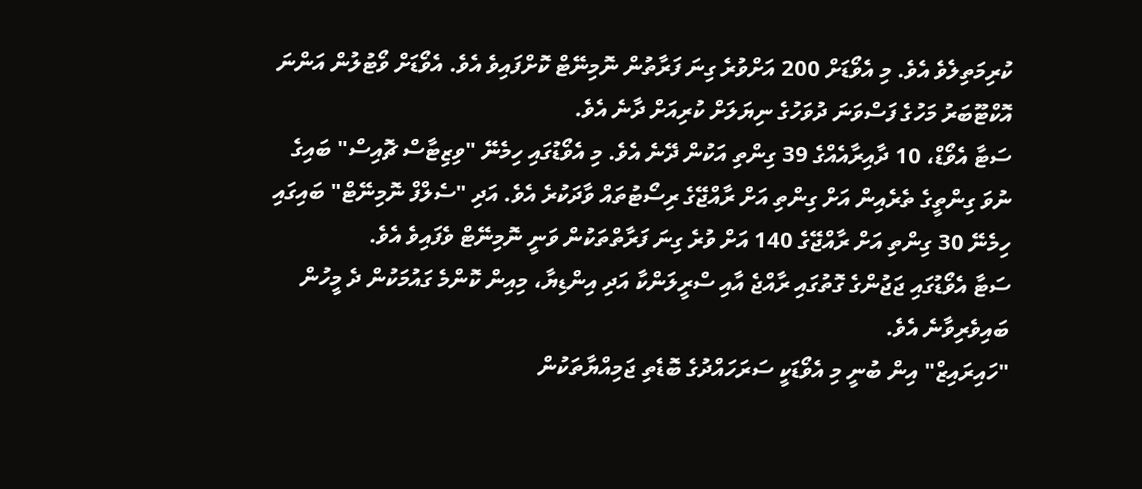ކުރިމަތިލެވެ އެވެ. މި އެވޯޑަށް 200 އަށްވުރެ ގިނަ ފަރާތުން ނޮމިނޭޓް ކޮށްފައިވެ އެވެ. އެވޯޑަށް ވޯޓުލުން އަންނަ އޮކްޓޫބަރު މަހުގެ ފަސްވަނަ ދުވަހުގެ ނިޔަލަށް ކުރިއަށް ދާނެ އެވެ.
ސަޓާ އެވޯޑް، 10 ދާއިރާއެއްގެ 39 ގިންތި އަކުން ދޭނެ އެވެ. މި އެވޯޑުގައި ހިމެނޭ "ވިޒިޓާސް ޗޮއިސް" ބައިގެ ނުވަ ގިންތީގެ ތެރެއިން އަށް ގިންތި އަށް ރާއްޖޭގެ ރިސޯޓުތައް ވާދަކުރެ އެވެ. އަދި "ސެލްފް ނޮމިނޭޓް" ބައިގައި ހިމެނޭ 30 ގިންތި އަށް ރާއްޖޭގެ 140 އަށް ވުރެ ގިނަ ފަރާތްތަކުން ވަނީ ނޮމިނޭޓް ވެފައިވެ އެވެ.
ސަޓާ އެވޯޑުގައި ޖަޖުންގެ ގޮތުގައި ރާއްޖެ އާއި ސްރީލަންކާ އަދި އިންޑިޔާ، މިއިން ކޮންމެ ގައުމަކުން ދެ މީހުން ބައިވެރިވާނެ އެވެ.
"ހައިރައިޒް" އިން ބުނީ މި އެވޯޑަކީ ސަރަހައްދުގެ ބޮޑެތި ޖަމިއްޔާތަކުން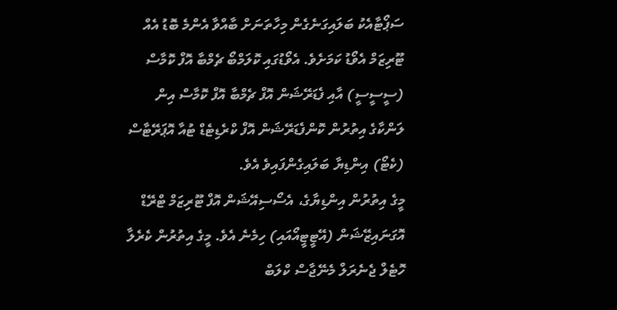ސަޕޯޓާއެކު ބަލައިގަނެގެން މިހާތަނަށް ބާއްވާ އެންމެ ބޮޑު އެއް ޓޫރިޒަމް އެވޯޑު ކަމަށެވެ. އެވޯޑުގައި ކޮލަމްބޯ ޗެމްބާ އޮފް ކޮމާސް (ސީސީސީ) އާއި ފެޑަރޭޝަން އޮފް ޗެމްބާ އޮފް ކޮމާސް އިން ލަންކާގެ އިތުރުން ކޮންފެޑަރޭޝަން އޮފް ކްރެޑިޓެޑް ޓުއާ އޮޕަރޭޓާސް (ކެޓޯ) އިންޑިޔާ ބަލައިގެންފައިވެ އެވެ.
މީގެ އިތުރުން އިންޑިޔާގެ، އެސޯސިއޭޝަން އޮފް ޓޫރިޒަމް ޓްރޭޑް އޮގަނައިޒޭޝަން (އޭޓީޓީއޯއައި) ހިމެނެ އެވެ. މީގެ އިތުރުން ކެރެލާ ހޮޓެލް ޖެނެރަލް މެނޭޖާސް ކްލަބް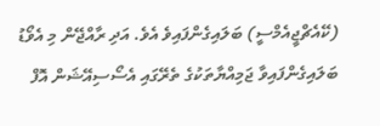(ކޭއެޗްޖީއެމްސީ) ބަލައިގެންފައިވެ އެވެ. އަދި ރާއްޖޭން މި އެވޯޑު ބަލައިގެންފައިވާ ޖަމިއްޔާތަކުގެ ތެރޭގައި އެސޯސިއޭޝަން އޮފް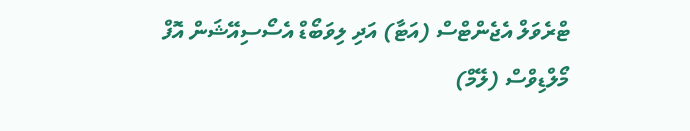ޓްރެވަލް އެޖެންޓްސް (އަޓާ) އަދި ލިވަބޯޑް އެސޯސިއޭޝަން އޮފް މޯލްޑިވްސް (ލޭމް)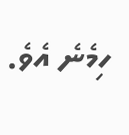ހިމެނެ އެވެ.